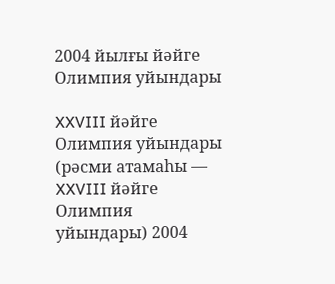2004 йылғы йәйге Олимпия уйындары

XXVIII йәйге Олимпия уйындары (рәсми атамаһы — XXVIII йәйге Олимпия уйындары) 2004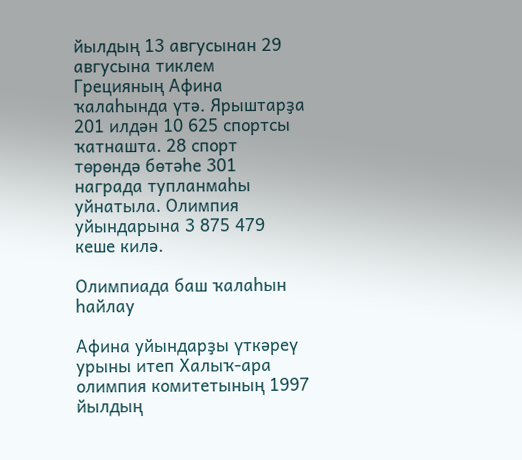йылдың 13 авгусынан 29 авгусына тиклем Грецияның Афина ҡалаһында үтә. Ярыштарҙа 201 илдән 10 625 спортсы ҡатнашта. 28 спорт төрөндә бөтәһе 301 награда тупланмаһы уйнатыла. Олимпия уйындарына 3 875 479 кеше килә.

Олимпиада баш ҡалаһын һайлау

Афина уйындарҙы үткәреү урыны итеп Халыҡ-ара олимпия комитетының 1997 йылдың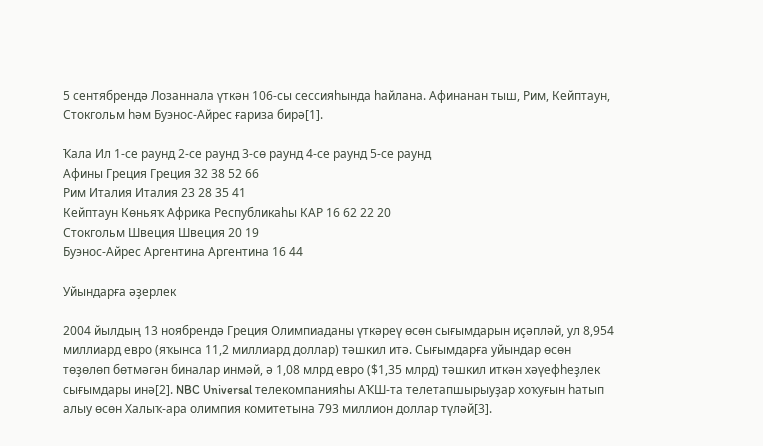5 сентябрендә Лозаннала үткән 106-сы сессияһында һайлана. Афинанан тыш, Рим, Кейптаун, Стокгольм һәм Буэнос-Айрес ғариза бирә[1].

Ҡала Ил 1-се раунд 2-се раунд 3-сө раунд 4-се раунд 5-се раунд
Афины Греция Греция 32 38 52 66
Рим Италия Италия 23 28 35 41
Кейптаун Көньяҡ Африка Республикаһы КАР 16 62 22 20
Стокгольм Швеция Швеция 20 19
Буэнос-Айрес Аргентина Аргентина 16 44

Уйындарға әҙерлек

2004 йылдың 13 ноябрендә Греция Олимпиаданы үткәреү өсөн сығымдарын иҫәпләй, ул 8,954 миллиард евро (яҡынса 11,2 миллиард доллар) тәшкил итә. Сығымдарға уйындар өсөн төҙөлөп бөтмәгән биналар инмәй, ә 1,08 млрд евро ($1,35 млрд) тәшкил иткән хәүефһеҙлек сығымдары инә[2]. NBC Universal телекомпанияһы АҠШ-та телетапшырыуҙар хоҡуғын һатып алыу өсөн Халыҡ-ара олимпия комитетына 793 миллион доллар түләй[3].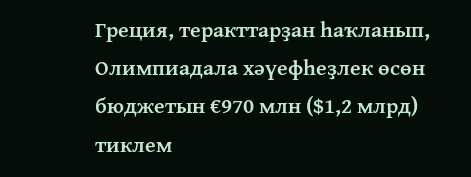Греция, теракттарҙан һаҡланып, Олимпиадала хәүефһеҙлек өсөн бюджетын €970 млн ($1,2 млрд) тиклем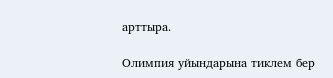арттыра.

Олимпия уйындарына тиклем бер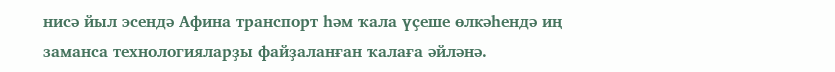нисә йыл эсендә Афина транспорт һәм ҡала үҫеше өлкәһендә иң заманса технологияларҙы файҙаланған ҡалаға әйләнә.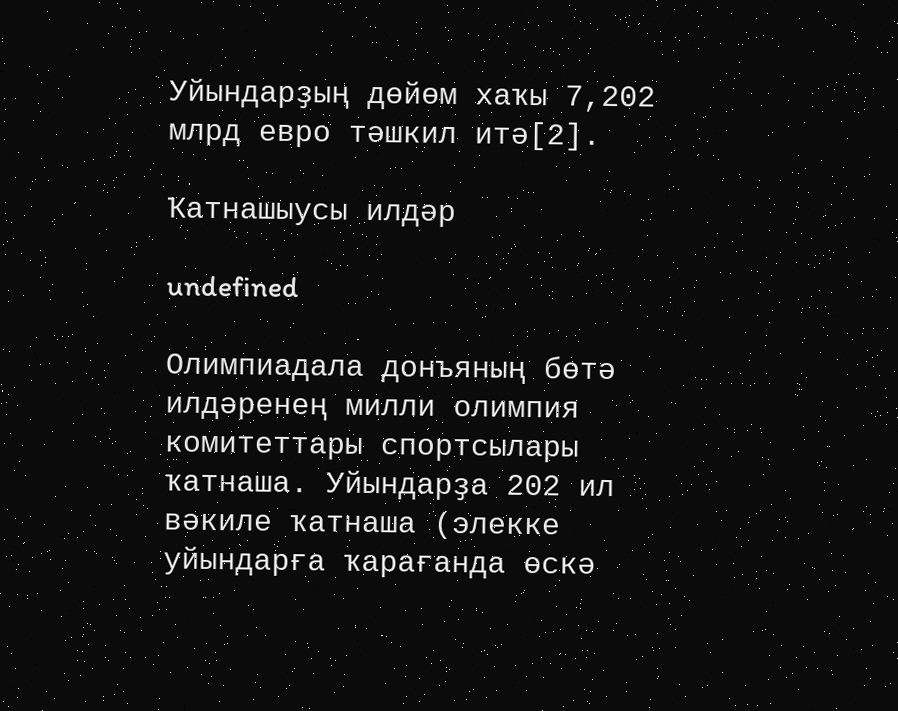Уйындарҙың дөйөм хаҡы 7,202 млрд евро тәшкил итә[2].

Ҡатнашыусы илдәр

undefined

Олимпиадала донъяның бөтә илдәренең милли олимпия комитеттары спортсылары ҡатнаша. Уйындарҙа 202 ил вәкиле ҡатнаша (элекке уйындарға ҡарағанда өскә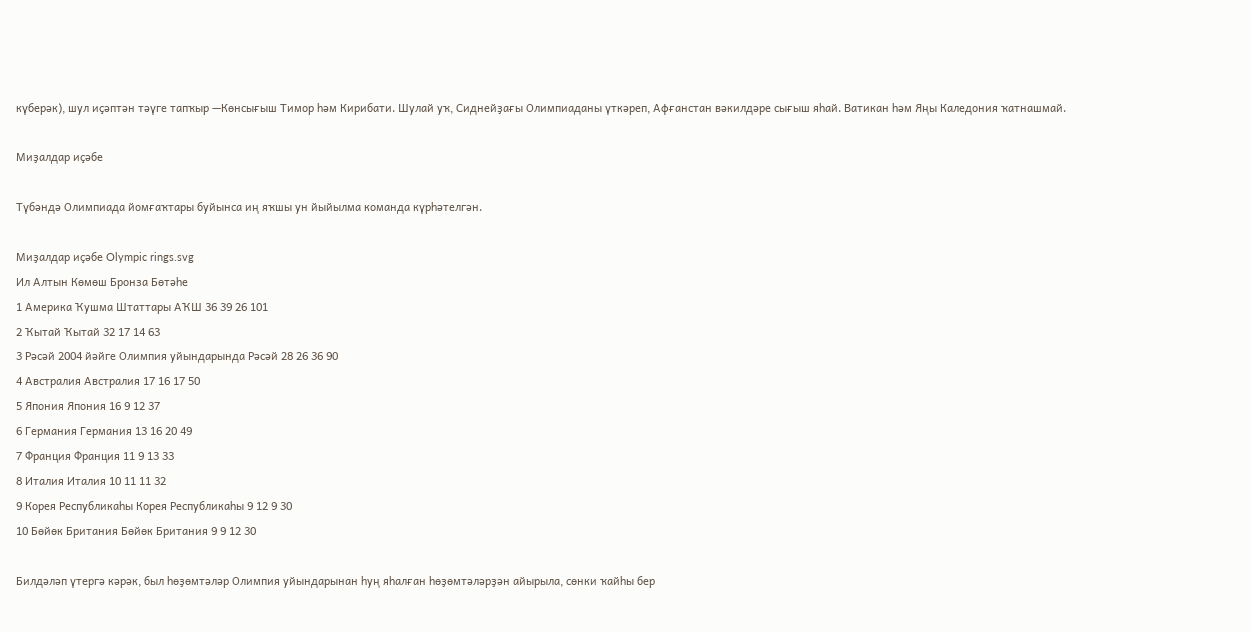күберәк), шул иҫәптән тәүге тапҡыр —Көнсығыш Тимор һәм Кирибати. Шулай уҡ, Сиднейҙағы Олимпиаданы үткәреп, Афғанстан вәкилдәре сығыш яһай. Ватикан һәм Яңы Каледония ҡатнашмай.

Миҙалдар иҫәбе

Түбәндә Олимпиада йомғаҡтары буйынса иң яҡшы ун йыйылма команда күрһәтелгән.

Миҙалдар иҫәбе Olympic rings.svg
Ил Алтын Көмөш Бронза Бөтәһе
1 Америка Ҡушма Штаттары АҠШ 36 39 26 101
2 Ҡытай Ҡытай 32 17 14 63
3 Рәсәй 2004 йәйге Олимпия уйындарында Рәсәй 28 26 36 90
4 Австралия Австралия 17 16 17 50
5 Япония Япония 16 9 12 37
6 Германия Германия 13 16 20 49
7 Франция Франция 11 9 13 33
8 Италия Италия 10 11 11 32
9 Корея Республикаһы Корея Республикаһы 9 12 9 30
10 Бөйөк Британия Бөйөк Британия 9 9 12 30

Билдәләп үтергә кәрәк, был һөҙөмтәләр Олимпия уйындарынан һуң яһалған һөҙөмтәләрҙән айырыла, сөнки ҡайһы бер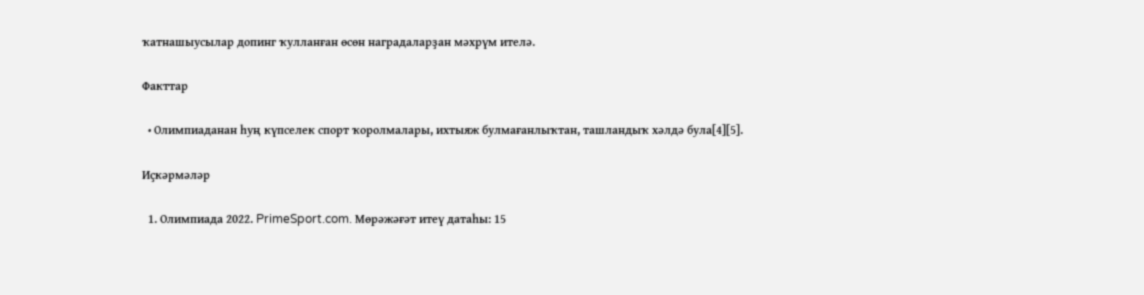ҡатнашыусылар допинг ҡулланған өсөн наградаларҙан мәхрүм ителә.

Факттар

  • Олимпиаданан һуң күпселек спорт ҡоролмалары, ихтыяж булмағанлыҡтан, ташландыҡ хәлдә була[4][5].

Иҫкәрмәләр

  1. Олимпиада 2022. PrimeSport.com. Мөрәжәғәт итеү датаһы: 15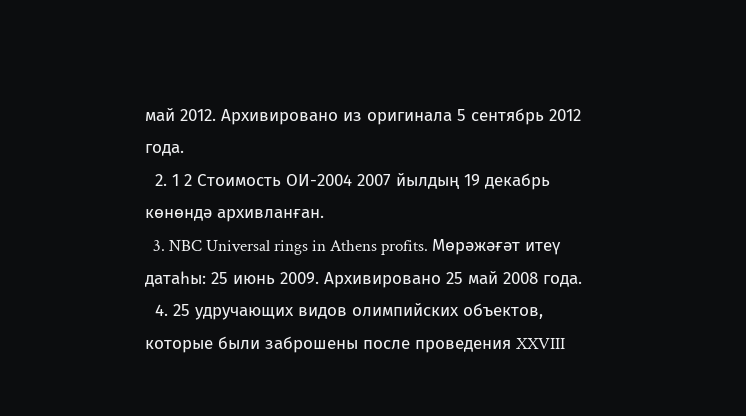май 2012. Архивировано из оригинала 5 сентябрь 2012 года.
  2. 1 2 Стоимость ОИ-2004 2007 йылдың 19 декабрь көнөндә архивланған.
  3. NBC Universal rings in Athens profits. Мөрәжәғәт итеү датаһы: 25 июнь 2009. Архивировано 25 май 2008 года.
  4. 25 удручающих видов олимпийских объектов, которые были заброшены после проведения XXVIII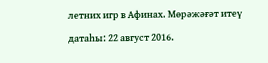летних игр в Афинах. Мөрәжәғәт итеү датаһы: 22 август 2016.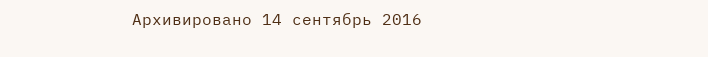Архивировано 14 сентябрь 2016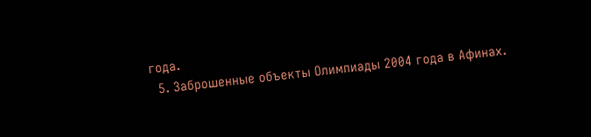года.
  5. Заброшенные объекты Олимпиады 2004 года в Афинах.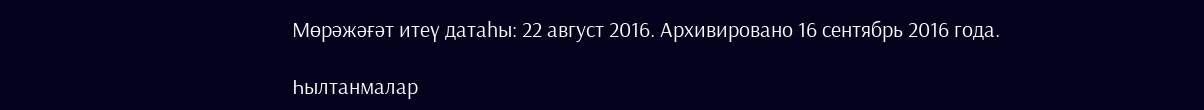Мөрәжәғәт итеү датаһы: 22 август 2016. Архивировано 16 сентябрь 2016 года.

Һылтанмалар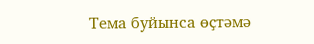Тема буйынса өҫтәмә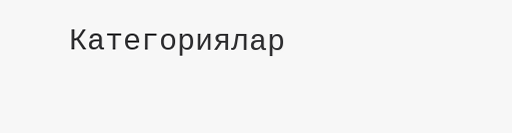Категориялар